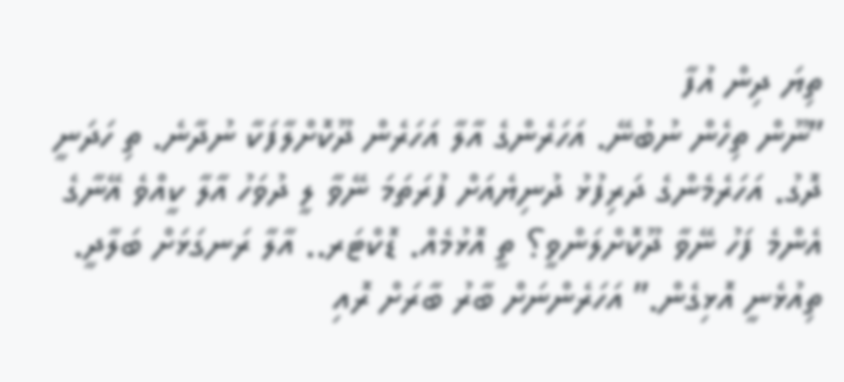ތިޔަ ދިން އުފާ
”ނޫން ތިހެން ނުބުނޭ. އަހަރެންގެ އާލާ އަހަރެން ދޫކޮށްލާފަކާ ނުދާނެ. ތި ހަދަނީ ދޮގު. އަހަރެމެންގެ ދަރިފުޅު ދުނިޔެއަށް ފުރަތަމަ ނޭވާ ލީ ދުވަހު އާލާ ކީއްވެ އޭނާގެ އެންމެ ފަހު ނޭވާ ދޫކޮށްލަންވީ؟ ތީ އޮޅުމެއް. ޑޮކްޓަރ.. އާލާ ރަނގަޅަށް ބަލާދީ. ތިއުޅެނީ އޮޅިގެން.” އަހަރެންނަށް ބާރު ބާރަށް ރޮއި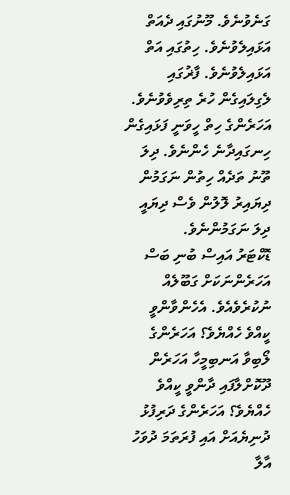ގަނެވުނެވެ. މޫނުގައި ދެއަތް އަޅައިލެވުނެވެ. ހިތުގައި އަތް އަޅައިލެވުނެވެ. ފާޜުގައި ލެގިލައިގެން ހުރެ ތިރިވެވުނެވެ.
އަހަރެންގެ ހިތް ހީވަނީ ފަޅައިގެން ހިނގައިދާނެ ހެންނެވެ. ދިލަ ތޫނު ތަދެއް ހިތުން ނަގަމުން ދިޔައިރު ލޮލުން ވެސް ދިޔައީ ދިލަ ނަގަމުންނެވެ.
ޑޮކްޓަރު އައިސް ބުނި ބަސް އަހަރެންނަކަށް ގަބޫލެއް ނުކުރެވެއެވެ. އެހެންވާންވީ ކީއްވެ ހެއްޔެވެ؟ އަހަރެންގެ ލޯބިވާ އަނބިމީހާ އަހަރެން ދޫކޮށްލާފައި ދާންވީ ކީއްވެ ހެއްޔެވެ؟ އަހަރެންގެ ދަރިފުޅު ދުނިޔެއަށް އައި ފުރަތަމަ ދުވަހު އާލާ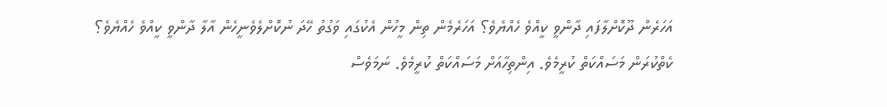އަހަރެން ދޫކޮށްލާފައި ދާންވީ ކީއްވެ ހެއްޔެވެ؟ އަހަރެމެން ތިން މީހުން އެކުގައި ވަގުތު ހޭދަ ނުކޮށްލެވެނީހެން އާލާ ދާންވީ ކީއްވެ ހެއްޔެވެ؟
ކެތްކުރަން މަސައްކަތް ކުރީމެވެ. އިންތިހާއަށް މަސައްކަތް ކުރީމެވެ. ނަމަވެސް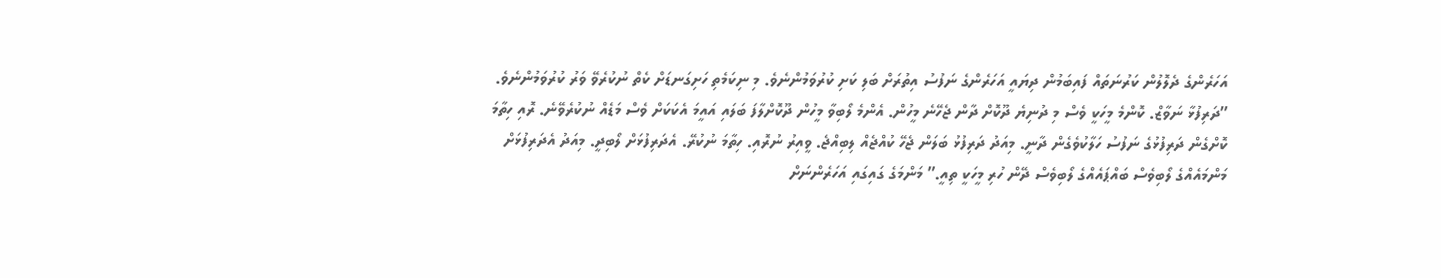އަހަރެންގެ ދެލޮލުން ކަރުނަތައް ފައިބަމުން ދިޔައީ އަހަރެންގެ ނަފުސު އިތުރަށް ބަލި ކަށި ކުރުވަމުންނެވެ. މި ނިކަމެތި ހަށިގަނޑަށް ކެތް ނުކުރެވޭ ވަރު ކުރުވަމުންނެވެ.
”ދަރިފުޅާ ނަވާޒް. ކޮންމެ މީހަކީ ވެސް މި ދުނިޔެ ދޫކޮށް ދާން ޖެހޭނެ މީހުން. އެންމެ ލޯބިވާ މީހުން ދޫކޮށްލާފަ ބަލައި އައީމަ އެކަކަށް ވެސް މަޑެއް ނުކުރެވޭނެ. ރޮއި ހިތާމަ ކޮށްގެން ދަރިފުޅުގެ ނަފުސު ހަލާކުވެގެން ދާނީ. މިއަދު ދަރިފުޅު ބަލަން ޖެހޭ ކުއްޖެއް ލިބިއްޖެ. ވީއިރު ނުރޮއި. ހިތާމަ ނުކުރޭ. އެދަރިފުޅަށް ލޯބިދީ. މިއަދު އެދަރިފުޅަށް މަންމައެއްގެ ލޯބިވެސް ބައްޕައެއްގެ ލޯބިވެސް ދޭން ހުރި މީހަކީ ތިއީ.” މަންމަގެ ގައިގައި އަހަރެންނަށް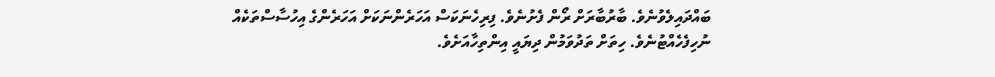ބައްދައިލެވުނެވެ. ބާރުބާރަށް ރޯން ފެށުނެވެ. ފިރިހެނަކަސް އަހަރެންނަކަށް އަހަރެންގެ އިހުސާސްތަކެއް ނުހިފެހެއްޓުނެވެ. ހިތަށް ތަދުވަމުން ދިޔައީ އިންތިހާއަށެވެ.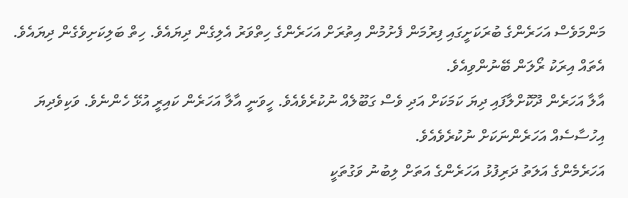މަންމަވެސް އަހަރެންގެ ބުރަކަށީގައި ފިރުމަން ފެށުމުން އިތުރަށް އަހަރެންގެ ހިތްވަރު އެލިގެން ދިޔައެވެ. ހިތް ބަލިކަށިވެގެން ދިޔައެވެ. އެތައް އިރަކު ރޯލަން ބޭނުންވިއެވެ.
އާލާ އަހަރެން ދޫކޮށްލާފައި ދިޔަ ކަމަކަށް އަދި ވެސް ގަބޫލެއް ނުކުރެވެއެވެ. ހީވަނީ އާލާ އަހަރެން ކައިރީ އުޅޭ ހެންނެވެ. ވަކިވެދިޔަ އިހުސާސެއް އަހަރެންނަކަށް ނުކުރެވެއެވެ.
އަހަރެމެންގެ އަލަތު ދަރިފުޅު އަހަރެންގެ އަތަށް ލިބުނު ވަގުތަކީ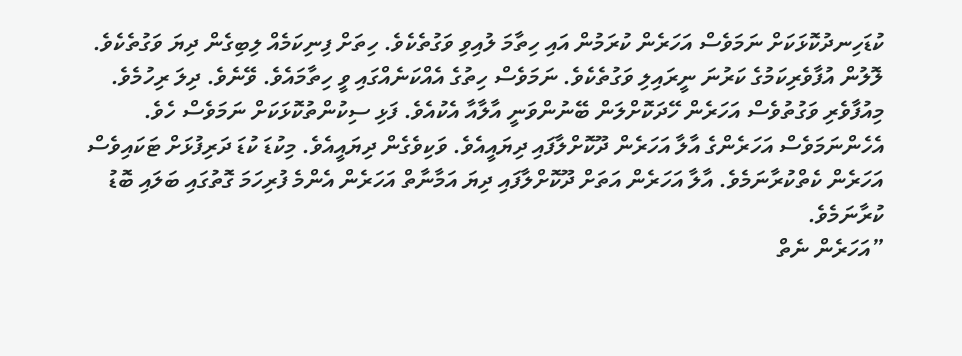ކުޑަހިނދުކޮޅަކަށް ނަމަވެސް އަހަރެން ކުރަމުން އައި ހިތާމަ ލުއިވި ވަގުތެކެވެ. ހިތަށް ފިނިކަމެއް ލިބިގެން ދިޔަ ވަގުތެކެވެ. ލޮލުން އުފާވެރިކަމުގެ ކަރުނަ ނީރައިލި ވަގުތެކެވެ. ނަމަވެސް ހިތުގެ އެއްކަނެއްގައި ވީ ހިތާމައެވެ. ވޭނެވެ. ދިލަ ރިހުމެވެ.
މިއުފާވެރި ވަގުތުވެސް އަހަރެން ހޭދަކޮށްލަން ބޭނުންވަނީ އާލާއާ އެކުއެވެ. ފަޅި ސިކުންތުކޮޅަކަށް ނަމަވެސް ހެވެ. އެހެންނަމަވެސް އަހަރެންގެ އާލާ އަހަރެން ދޫކޮށްލާފައި ދިޔައީއެވެ. ވަކިވެގެން ދިޔައީއެވެ. މިކުޑަ ކުޑަ ދަރިފުޅަށް ޓަކައިވެސް އަހަރެން ކެތްކުރާނަމެވެ. އާލާ އަހަރެން އަތަށް ދޫކޮށްލާފައި ދިޔަ އަމާނާތް އަހަރެން އެންމެ ފުރިހަމަ ގޮތުގައި ބަލައި ބޮޑު ކުރާނަމެވެ.
”އަހަރެން ނެތް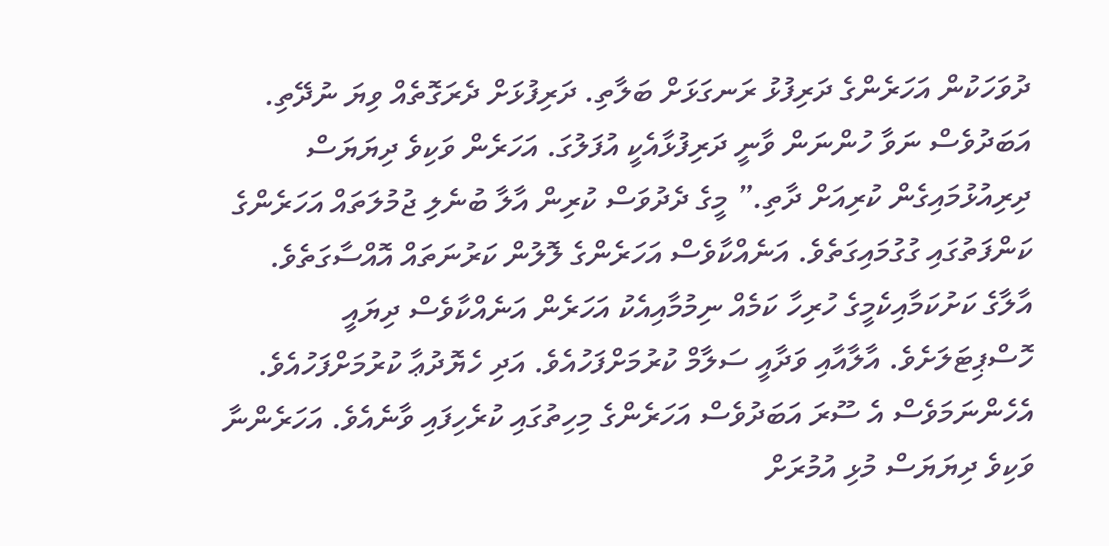ދުވަހަކުން އަހަރެންގެ ދަރިފުޅު ރަނގަޅަށް ބަލާތި. ދަރިފުޅަށް ދެރަގޮތެއް ވިޔަ ނުދޭތި. އަބަދުވެސް ނަވާ ހުންނަން ވާނީ ދަރިފުޅާއެކީ އުފަލުގަ. އަހަރެން ވަކިވެ ދިޔަޔަސް ދިރިއުޅުމައިގެން ކުރިއަށް ދާތި.” މީގެ ދެދުވަސް ކުރިން އާލާ ބުނެލި ޖުމުލަތައް އަހަރެންގެ ކަންފަތުގައި ގުގުމައިގަތެވެ. އަނެއްކާވެސް އަހަރެންގެ ލޮލުން ކަރުނަތައް އޮއްސާގަތެވެ.
އާލާގެ ކަށުކަމާއިކެމީގެ ހުރިހާ ކަމެއް ނިމުމާއިއެކު އަހަރެން އަނެއްކާވެސް ދިޔައީ ހޮސްޕިޓަލަށެވެ. އާލާއާއި ވަދާއީ ސަލާމް ކުރުމަށްފަހުއެވެ. އަދި ހެޔޮދުޢާ ކުރުމަށްފަހުއެވެ. އެހެންނަމަވެސް އެ ސޫރަ އަބަދުވެސް އަހަރެންގެ މިހިތުގައި ކުރެހިފައި ވާނެއެވެ. އަހަރެންނާ ވަކިވެ ދިޔަޔަސް މުޅި އުމުރަށް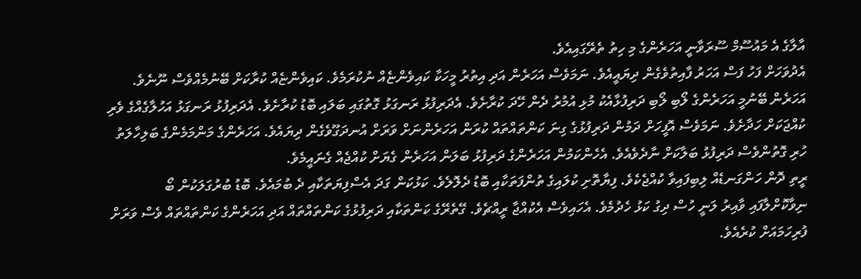އާލާގެ އެ މައުސޫމް ސޫރަވާނީ އަހަރެންގެ މި ހިތު ތެރޭގައިއެވެ.
އެދުވަހަށް ފަހު ފަސް އަހަރު ފާއިތުވެގެން ދިޔައީއެވެ. ނަމަވެސް އަހަރެން އަދި އިތުރު މީހަކާ ކައިވެންޏެއް ނުކުރަމެވެ. ކައިވެންޏެއް ކުރާކަށް ބޭނުމެއްވެސް ނޫނެވެ. އަހަރެން ބޭނުމީ އަހަރެންގެ ލޯބި ލޯބި ދަރިފުޅާއެކު މުޅި އުމުރު ދެން ހޭދަ ކުރާށެވެ. އެދަރިފުޅު ރަނގަޅު ގޮތުގައި ބަލައި ބޮޑު ކުރާށެވެ. އެދަރިފުޅު ރަނގަޅު އަހުލާގެއްގެ ވެރި ކުއްޖަކަށް ހަދާށެވެ. ނަމަވެސް އޮފީހަށް ދަމުން ދަރިފުޅުގެ ގިނަ ކަންތައްތައް ކުރަން އަހަރެންނަށް ވަރަށް އުނދަގޫވެގެން ދިޔައެވެ. އަހަރެންގެ މަންމަމެންގެ ބަލިހާލަތު ހުރި ގޮތުންވެސް ދަރިފުޅު ބަލާކަށް ނާދެވެއެވެ. އެހެންކަމުން އަހަރެންގެ ދަރިފުޅު ބަލަން އަހަރެން ގެޔަށް ކުއްޖެއް ގެނައީމެވެ.
ރީތި ދޮން ހަންގަނޑެއް ލިބިފައިވާ ކުއްޖެކެވެ. ފިޔާތޮށި ކުލައިގެ ތުންފަތަކާއި ބޮޑު ދެލޮލެވެ. ކަޅުކަން ގަދަ އެސްފިޔަތަކާއި ދެ ބުމައެވެ. ބޮޑު ބުރުގަލަކުން ބޯ ނިވާކޮށްލާފައި ވާއިރު ލަނީ ހުސް ދިގު ކަޅު ހެދުމެވެ. އެހައިވެސް އެކުއްޖާ ރީއްޗެވެ. ގޭތެރޭގެ ކަންތަކާއި ދަރިފުޅުގެ ކަންތައްތައް އަދި އަހަރެންގެ ކަންތައްތައް ވެސް ވަރަށް ފުރިހަމައަށް ކުރެއެވެ.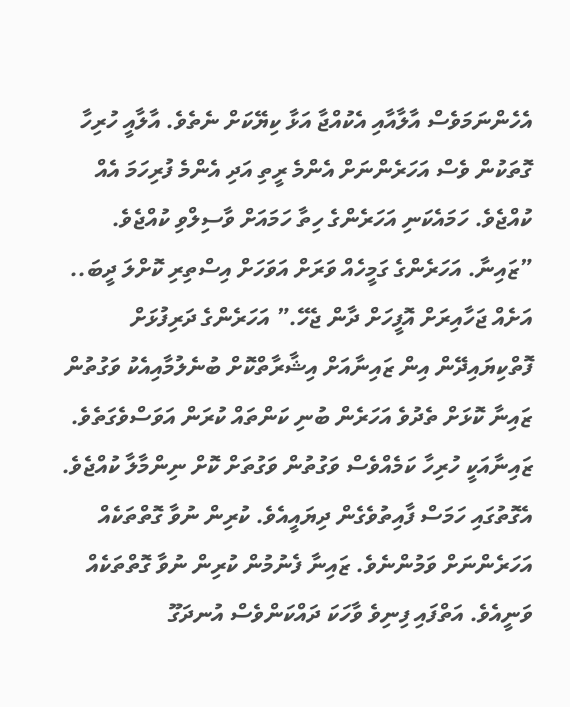އެހެންނަމަވެސް އާލާއާއި އެކުއްޖާ އަޅާ ކިޔޭކަށް ނެތެވެ. އާލާއީ ހުރިހާ ގޮތަކުން ވެސް އަހަރެންނަށް އެންމެ ރީތި އަދި އެންމެ ފުރިހަމަ އެއް ކުއްޖެވެ. ހަމައެކަނި އަހަރެންގެ ހިތާ ހަމައަށް ވާސިލްވި ކުއްޖެވެ.
”ޒައިނާ. އަހަރެންގެ ގަމީހެއް ވަރަށް އަވަހަށް އިސްތިރި ކޮށްލަ ދީބަ.. އަށެއް ޖަހާއިރަށް އޮފީހަށް ދާން ޖެހޭ.” އަހަރެންގެ ދަރިފުޅަށް ފޮތްކިޔައިދޭން އިން ޒައިނާއަށް އިޝާރާތްކޮށް ބުނެލުމާއިއެކު ވަގުތުން ޒައިނާ ކޮޅަށް ތެދުވެ އަހަރެން ބުނި ކަންތައް ކުރަން އަވަސްވެގަތެވެ. ޒައިނާއަކީ ހުރިހާ ކަމެއްވެސް ވަގުތުން ވަގުތަށް ކޮށް ނިންމާލާ ކުއްޖެވެ.
އެގޮތުގައި ހަމަސް ފާއިތުވެގެން ދިޔައީއެވެ. ކުރިން ނުވާ ގޮތްތަކެއް އަހަރެންނަށް ވަމުންނެވެ. ޒައިނާ ފެނުމުން ކުރިން ނުވާ ގޮތްތަކެއް ވަނީއެވެ. އަތްފައި ފިނިވެ ވާހަކަ ދައްކަންވެސް އުނދަގޫ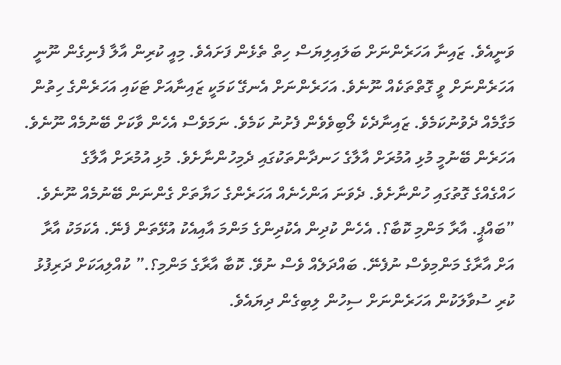ވަނީއެވެ. ޒައިނާ އަހަރެންނަށް ބަލައިލިޔަސް ހިތް ތެޅެން ފަށައެވެ. މިއީ ކުރިން އާލާ ފެނިގެން ނޫނީ އަހަރެންނަށް ވީ ގޮތްތަކެއް ނޫނެވެ. އަހަރެންނަށް އެނގޭ ކަމަކީ ޒައިނާއަށް ޓަކައި އަހަރެންގެ ހިތުން މަގާމެއް ދެވުނުކަމެވެ. ޒައިނާދެކެ ލޯބިވެވެން ފެށުނު ކަމެވެ. ނަމަވެސް އެހެން ވާކަށް ބޭނުމެއް ނޫނެވެ.
އަހަރެން ބޭނުމީ މުޅި އުމުރަށް އާލާގެ ހަނދާންތަކުގައި ދެމިހުންނާށެވެ. މުޅި އުމުރަށް އާލާގެ
ހައްގެއްގެ ގޮތުގައި ހުންނާށެވެ. ދެވަނަ އަންހެނެއް އަހަރެންގެ ހަޔާތަށް ގެންނަން ބޭނުމެއް ނޫނެވެ.
”ބައްޕީ. އާރާ މަންމި ކޮބާ؟. އެހެން ކުދިން އެކުދިންގެ މަންމަ އާއިއެކު އުޅޭތަން ފެނޭ. އެކަމަކު އާރާ އަށް އާރާގެ މަންމިވެސް ނުފެނޭ. ބައްދަލެއް ވެސް ނުވޭ. ކޮބާ އާރާގެ މަންމި؟.” ކުއްލިއަކަށް ދަރިފުޅު ކުރި ސުވާލަކުން އަހަރެންނަށް ސިހުން ލިބިގެން ދިޔައެވެ.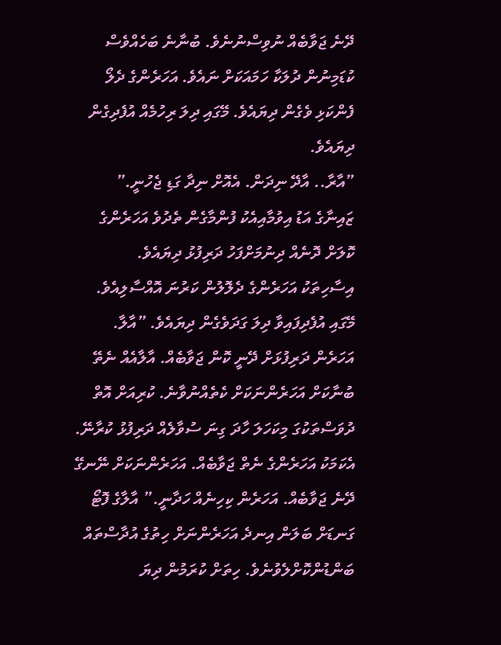ދޭނެ ޖަވާބެއް ނުވިސްނުނެވެ. ބުނާނެ ބަހެއްވެސް ކުޑަމިނުން ދުލަކާ ހަމައަކަށް ނައެވެ. އަހަރެންގެ ދެލޯ ފެންކަޅި ވެގެން ދިޔައެވެ. މޭގައި ދިލަ ރިހުމެއް އުފެދިގެން ދިޔައެވެ.
”އާރާ.. އާދޭ ނިދަން. އެއޮށް ނިދާ ގަޑި ޖެހުނީ.” ޒައިނާގެ އަޑު އިވުމާއިއެކު ފުންމާގެން ތެދުވެ އަހަރެންގެ ކޮލަށް ދޮނެއް ދިނުމަށްފަހު ދަރިފުޅު ދިޔައެވެ.
އިސާހިތަކު އަހަރެންގެ ދެލޮލުން ކަރުނަ އޮއްސާލިއެވެ. މޭގައި އުފެދިފައިވާ ދިލަ ގަދަވެގެން ދިޔައެވެ. ”އާލާ. އަހަރެން ދަރިފުޅަށް ދޭނީ ކޮން ޖަވާބެއް. އާލާއެއް ނެތޭ ބުނާކަށް އަހަރެންނަކަށް ކެތެއްނުވާނެ. ކުރިއަށް އޮތް ދުވަސްތަކުގަ މިކަހަލަ ހާދަ ގިނަ ސުވާލެއް ދަރިފުޅު ކުރާނޭ. އެކަމަކު އަހަރެންގެ ނެތް ޖަވާބެއް. އަހަރެންނަކަށް ނޭނގޭ ދޭނެ ޖަވާބެއް. އަހަރެން ކިހިނެއް ހަދާނީ.” އާލާގެ ފޮޓޯ ގަނޑަށް ބަލަން އިނދެ އަހަރެންނަށް ހިތުގެ އުދާސްތައް ބަންޑުންކޮށްލެވުނެވެ. ހިތަށް ކުރަމުން ދިޔަ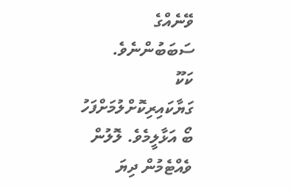ވޭނެއްގެ ސަބަބުންނެވެ.
ކަކޫ ގަޔާކައިރިކޮށްލުމަށްފަހު ބޯ އަޅާލީމެވެ. ލޮލުން ވެއްޓެމުން ދިޔަ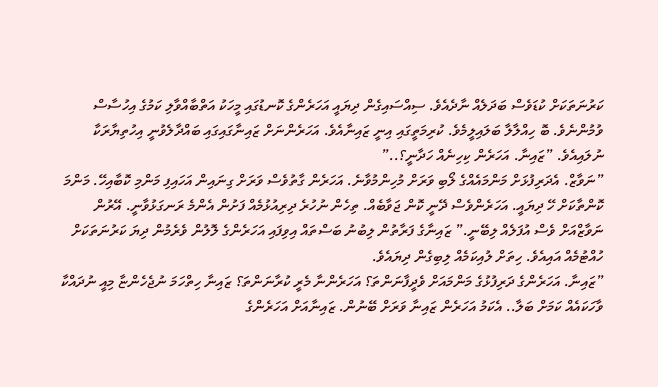ކަރުނަތަކަށް ކުޑަވެސް ބަދަލެއް ނާދެއެވެ. ސިއްސައިގެން ދިޔައީ އަހަރެންގެ ކޮނޑުގައި މީހަކު އަތްބާއްވާލި ކަމުގެ އިހުސާސް ވުމުންނެވެ. ބޮ ހިއްލާލާ ބަލައިލީމެވެ. ކުރިމަތީގައި އިނީ ޒައިނާއެވެ. އަހަރެންނަށް ޒައިނާގައިގައި ބައްދާލެވުނީ އިހުތިޔާރަކާ ނުލައިއެވެ. ”ޒައިނާ. އަހަރެން ކިހިނެއް ހަދާނީ؟..”
”ނަވާޒް. އެދަރިފުޅަށް މަންމައެއްގެ ލޯބި ވަރަށް މުހިންމުވާނެ. އަހަރެން ގާތުވެސް ވަރަށް ގިނައިން އަހައިފި މަންމި ކޮބާއިހޭ. މަންމަ ކޮންތާކަށް ހޭ ދިޔައީ. އަހަރެންވެސް ދޭނީ ކޮން ޖަވާބެއް. ތިހެން ނުހުރެ ދިރިއުޅުމެއް ފަށުން އެންމެ ރަނގަޅުވާނީ. އޭރުން ނަވާޒްއަށް ވެސް އުފަލެއް ލިބޭނީ.” ޒައިނާގެ ފަރާތުން ލިބުނު ބަސްތައް އިވިފައި އަހަރެންގެ ލޮލުން ވެރެމުން ދިޔަ ކަރުނަތަކަށް ހުއްޓުމެއް އައިއެވެ. ހިތަށް ލުއިކަމެއް ލިބިގެން ދިޔައެވެ.
”ޒައިނާ. އަހަރެންގެ ދަރިފުޅުގެ މަންމައަށް ވެދީފާނަންތަ؟ އަހަރެންނާ މެރީ ކުރާނަންތަ؟ ޒައިނާ ހިތްހަމަ ނުޖެހެންޏާ މިއީ ނުދައްކާ ވާހަކައެއް ކަމަށް ބަލާ.. އެކަމު އަހަރެން ޒައިނާ ވަރަށް ބޭނުން. ޒައިނާއަށް އަހަރެންގެ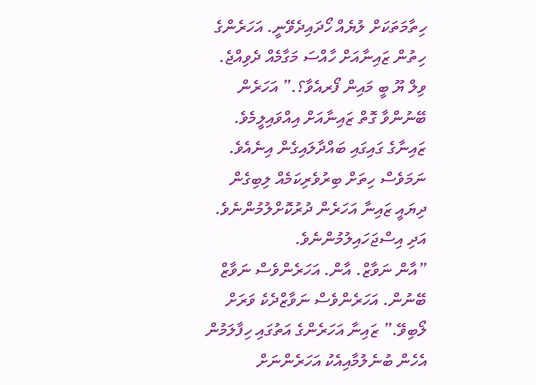ހިތާމަތަކަށް ލުޔެއް ހޯދައިދެވޭނީ. އަހަރެންގެ ހިތުން ޒައިނާއަށް ހާއްސަ މަގާމެއް ދެވިއްޖެ. ވިލް ޔޫ ބީ މައިން ފޯރއެވާ؟.” އަހަރެން ބޭނުންވާ ގޮތް ޒައިނާއަށް އިއްވައިލީމެވެ. ޒައިނާގެ ގައިގައި ބައްދާލައިގެން އިނެއެވެ. ނަމަވެސް ހިތަށް ބިރުވެރިކަމެއް ލިބިގެން ދިޔައީ ޒައިނާ އަހަރެން ދުރުކޮށްލުމުންނެވެ. އަދި އިސްޖަހައިލުމުންނެވެ.
”އާން ނަވާޒް. އާން. އަހަރެންވެސް ނަވާޒް ބޭނުން. އަހަރެންވެސް ނަވާޒްދެކެ ވަރަށް ލޯބިވޭ.” ޒައިނާ އަހަރެންގެ އަތުގައި ހިފާލަމުން އެހެން ބުނެލުމާއިއެކު އަހަރެންނަށް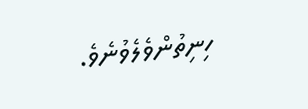ހިނިތުންވެލެވުނެވެ.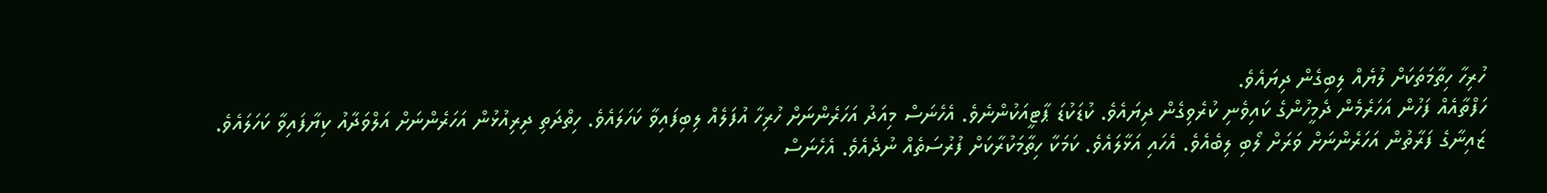ހުރިހާ ހިތާމަތަކަށް ލުޔެއް ލިބިގެން ދިޔައެވެ.
ހަފްތާއެއް ފަހުން އަހަރެމެން ދެމީހުންގެ ކައިވެނި ކުރެވިގެން ދިޔައެވެ. ކުޑަކުޑަ ޕާޓީއަކުންނެވެ. އެހެނަސް މިއަދު އަހަރެންނަށް ހުރިހާ އުފަލެއް ލިބިފައިވާ ކަހަލައެވެ. ހިތްދަތި ދިރިއުޅުން އަހަރެންނަށް އަލްވަދާއު ކިޔާފައިވާ ކަހަލައެވެ. ޒައިނާގެ ފަރާތުން އަހަރެންނަށް ވަރަށް ލޯބި ލިބެއެވެ. އެހައި އަޅާލައެވެ. ކަމަކާ ހިތާމަކުރާކަށް ފުރުސަތެއް ނުދެއެވެ. އެހެނަސް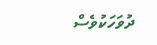ދުވަހަކުވެސް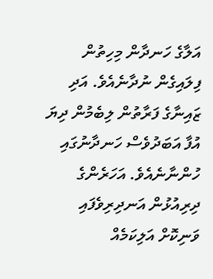އަލާގެ ހަނދާން މިހިތުން ފިލައިގެން ނުދާނެއެވެ. އަދި ޒައިނާގެ ފަރާތުން ލިބެމުން ދިޔަ އުފާ އަބަދުވެސް ހަނދާނުގައި ހުންނާނެއެވެ. އަހަރެންގެ ދިރިއުޅުން އަނދިރިވެފައި ވަނިކޮށް އަލިކަމެއް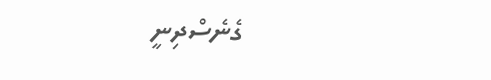ގެނެސްދިނީ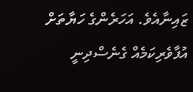ޒައިނާއެވެ. އަހަރެންގެ ހަޔާތަށް އުފާވެރިކަމެއް ގެނެސްދިނީ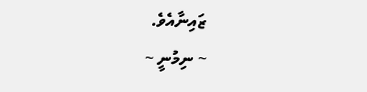ޒައިނާއެވެ.
~ ނިމުނީ ~